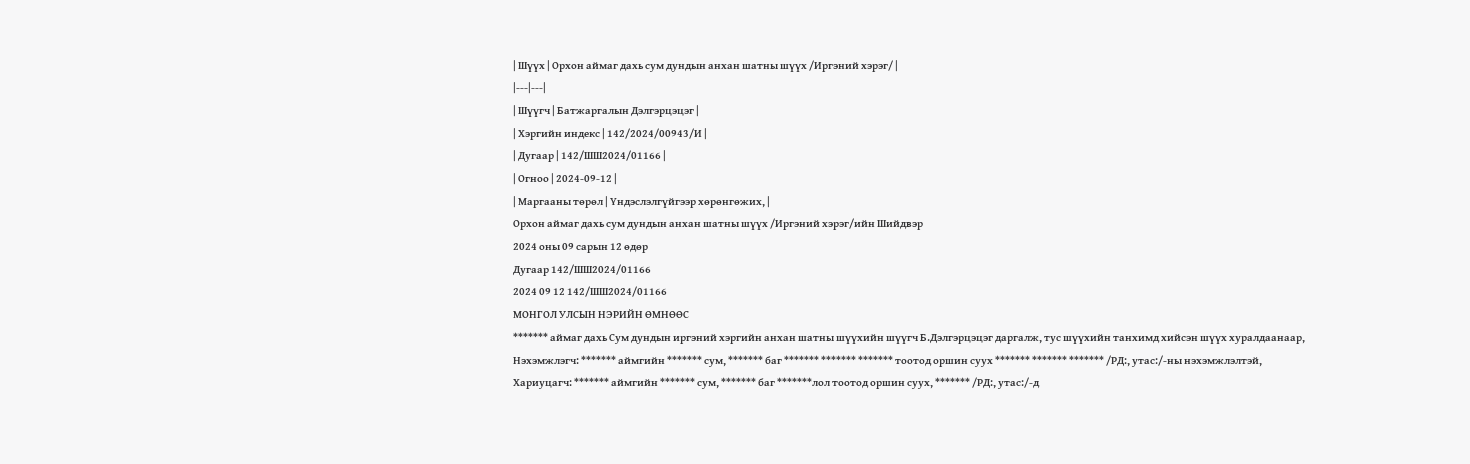| Шүүх | Орхон аймаг дахь сум дундын анхан шатны шүүх /Иргэний хэрэг/ |
|---|---|
| Шүүгч | Батжаргалын Дэлгэрцэцэг |
| Хэргийн индекс | 142/2024/00943/И |
| Дугаар | 142/ШШ2024/01166 |
| Огноо | 2024-09-12 |
| Маргааны төрөл | Үндэслэлгүйгээр хөрөнгөжих, |
Орхон аймаг дахь сум дундын анхан шатны шүүх /Иргэний хэрэг/ийн Шийдвэр
2024 оны 09 сарын 12 өдөр
Дугаар 142/ШШ2024/01166
2024 09 12 142/ШШ2024/01166
МОНГОЛ УЛСЫН НЭРИЙН ӨМНӨӨС
******* аймаг дахь Сум дундын иргэний хэргийн анхан шатны шүүхийн шүүгч Б.Дэлгэрцэцэг даргалж, тус шүүхийн танхимд хийсэн шүүх хуралдаанаар,
Нэхэмжлэгч: ******* аймгийн ******* сум, ******* баг ******* ******* ******* тоотод оршин суух ******* ******* ******* /РД:, утас:/-ны нэхэмжлэлтэй,
Хариуцагч: ******* аймгийн ******* сум, ******* баг *******лол тоотод оршин суух, ******* /РД:, утас:/-д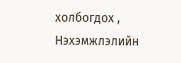холбогдох ,
Нэхэмжлэлийн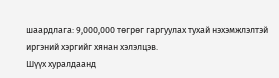шаардлага: 9,000,000 төгрөг гаргуулах тухай нэхэмжлэлтэй иргэний хэргийг хянан хэлэлцэв.
Шүүх хуралдаанд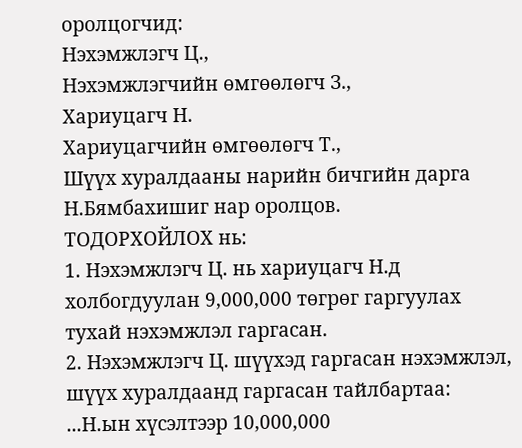оролцогчид:
Нэхэмжлэгч Ц.,
Нэхэмжлэгчийн өмгөөлөгч З.,
Хариуцагч Н.
Хариуцагчийн өмгөөлөгч Т.,
Шүүх хуралдааны нарийн бичгийн дарга Н.Бямбахишиг нар оролцов.
ТОДОРХОЙЛОХ нь:
1. Нэхэмжлэгч Ц. нь хариуцагч Н.д холбогдуулан 9,000,000 төгрөг гаргуулах тухай нэхэмжлэл гаргасан.
2. Нэхэмжлэгч Ц. шүүхэд гаргасан нэхэмжлэл, шүүх хуралдаанд гаргасан тайлбартаа: ...Н.ын хүсэлтээр 10,000,000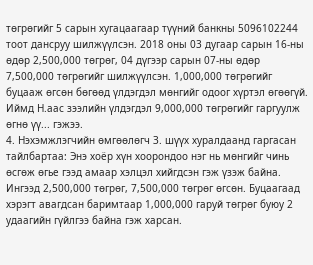төгрөгийг 5 сарын хугацаагаар түүний банкны 5096102244 тоот дансруу шилжүүлсэн. 2018 оны 03 дугаар сарын 16-ны өдөр 2,500,000 төгрөг, 04 дүгээр сарын 07-ны өдөр 7,500,000 төгрөгийг шилжүүлсэн. 1,000,000 төгрөгийг буцааж өгсөн бөгөөд үлдэгдэл мөнгийг одоог хүртэл өгөөгүй. Иймд Н.аас зээлийн үлдэгдэл 9,000,000 төгрөгийг гаргуулж өгнө үү... гэжээ.
4. Нэхэмжлэгчийн өмгөөлөгч З. шүүх хуралдаанд гаргасан тайлбартаа: Энэ хоёр хүн хоорондоо нэг нь мөнгийг чинь өсгөж өгье гээд амаар хэлцэл хийгдсэн гэж үзэж байна. Ингээд 2,500,000 төгрөг, 7,500,000 төгрөг өгсөн. Буцаагаад хэрэгт авагдсан баримтаар 1,000,000 гаруй төгрөг буюу 2 удаагийн гүйлгээ байна гэж харсан.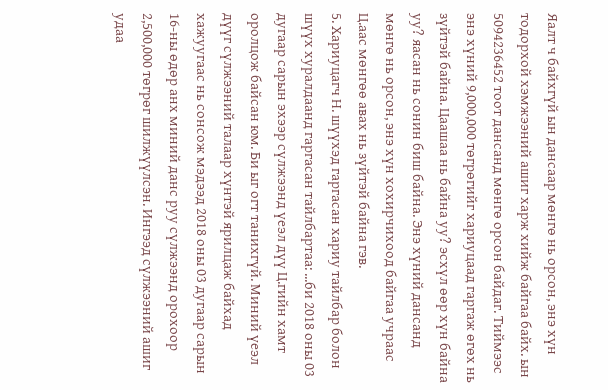Яалт ч байхгүй ын дансаар мөнгө нь орсон, энэ хүн тодорхой хэмжээний ашиг харж хийж байгаа байх. ын 5094236452 тоот дансанд мөнгө орсон байдаг. Тиймээс энэ хүний 9,000,000 төгрөгийг хариуцаад гаргаж өгөх нь зүйтэй байна. Цаашаа нь байна уу? эсхүл өөр хүн байна уу? яасан нь сонин биш байна. Энэ хүний дансанд мөнгө нь орсон, энэ хүн хохирчихоод байгаа учраас Ц.аас мөнгөө авах нь зүйтэй байна гэв.
5. Хариуцагч Н. шүүхэд гаргасан хариу тайлбар болон шүүх хуралдаанд гаргасан тайлбартаа: ...би 2018 оны 03 дугаар сарын эхээр сүлжээнд үеэл дүү Ц.гийн хамт оролцож байсан юм. Би ыг огт танихгүй. Миний үеэл дүүг сүлжээний талаар хүнтэй ярилцаж байхад хажуугаас нь сонсож мэдээд 2018 оны 03 дугаар сарын 16-ны өдөр анх миний данс руу сүлжээнд орохоор 2,500,000 төгрөг шилжүүлсэн. Ингээд сүлжээний ашиг удаа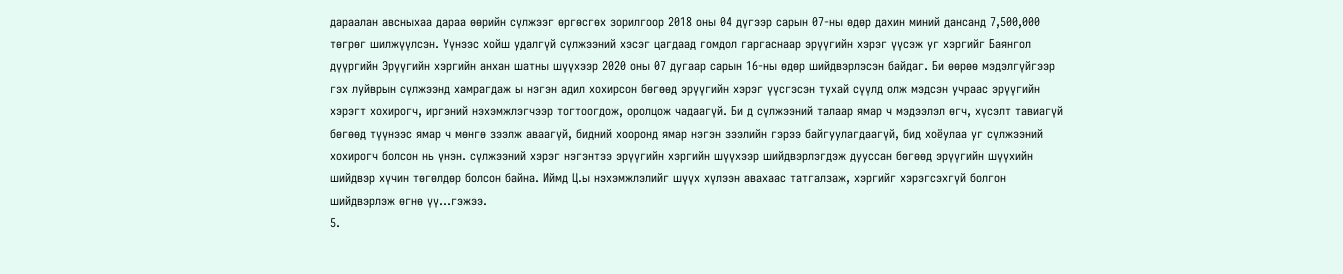дараалан авсныхаа дараа өөрийн сүлжээг өргөсгөх зорилгоор 2018 оны 04 дүгээр сарын 07-ны өдөр дахин миний дансанд 7,500,000 төгрөг шилжүүлсэн. Үүнээс хойш удалгүй сүлжээний хэсэг цагдаад гомдол гаргаснаар эрүүгийн хэрэг үүсэж уг хэргийг Баянгол дүүргийн Эрүүгийн хэргийн анхан шатны шүүхээр 2020 оны 07 дугаар сарын 16-ны өдөр шийдвэрлэсэн байдаг. Би өөрөө мэдэлгүйгээр гэх луйврын сүлжээнд хамрагдаж ы нэгэн адил хохирсон бөгөөд эрүүгийн хэрэг үүсгэсэн тухай сүүлд олж мэдсэн учраас эрүүгийн хэрэгт хохирогч, иргэний нэхэмжлэгчээр тогтоогдож, оролцож чадаагүй. Би д сүлжээний талаар ямар ч мэдээлэл өгч, хүсэлт тавиагүй бөгөөд түүнээс ямар ч мөнгө зээлж аваагүй, бидний хооронд ямар нэгэн зээлийн гэрээ байгуулагдаагүй, бид хоёулаа уг сүлжээний хохирогч болсон нь үнэн. сүлжээний хэрэг нэгэнтээ эрүүгийн хэргийн шүүхээр шийдвэрлэгдэж дууссан бөгөөд эрүүгийн шүүхийн шийдвэр хүчин төгөлдөр болсон байна. Иймд Ц.ы нэхэмжлэлийг шүүх хүлээн авахаас татгалзаж, хэргийг хэрэгсэхгүй болгон шийдвэрлэж өгнө үү...гэжээ.
5.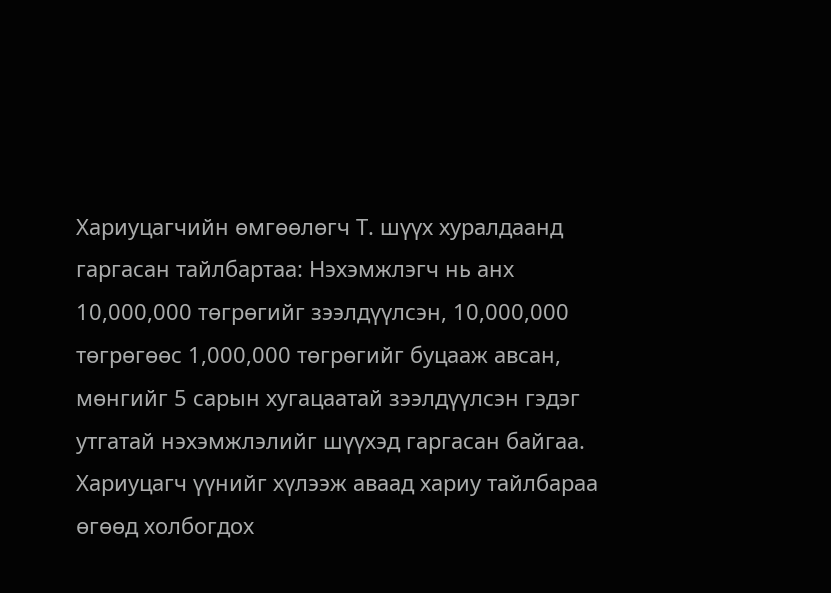Хариуцагчийн өмгөөлөгч Т. шүүх хуралдаанд гаргасан тайлбартаа: Нэхэмжлэгч нь анх 10,000,000 төгрөгийг зээлдүүлсэн, 10,000,000 төгрөгөөс 1,000,000 төгрөгийг буцааж авсан, мөнгийг 5 сарын хугацаатай зээлдүүлсэн гэдэг утгатай нэхэмжлэлийг шүүхэд гаргасан байгаа. Хариуцагч үүнийг хүлээж аваад хариу тайлбараа өгөөд холбогдох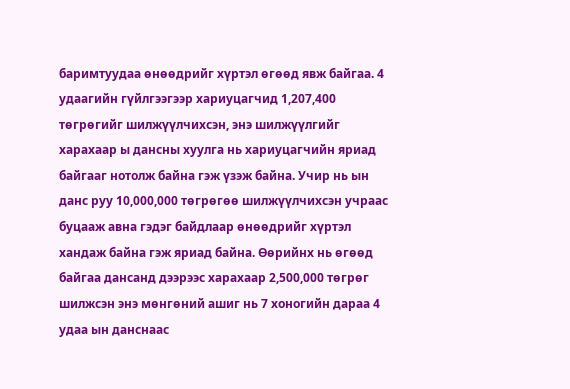баримтуудаа өнөөдрийг хүртэл өгөөд явж байгаа. 4 удаагийн гүйлгээгээр хариуцагчид 1,207,400 төгрөгийг шилжүүлчихсэн, энэ шилжүүлгийг харахаар ы дансны хуулга нь хариуцагчийн яриад байгааг нотолж байна гэж үзэж байна. Учир нь ын данс руу 10,000,000 төгрөгөө шилжүүлчихсэн учраас буцааж авна гэдэг байдлаар өнөөдрийг хүртэл хандаж байна гэж яриад байна. Өөрийнх нь өгөөд байгаа дансанд дээрээс харахаар 2,500,000 төгрөг шилжсэн энэ мөнгөний ашиг нь 7 хоногийн дараа 4 удаа ын данснаас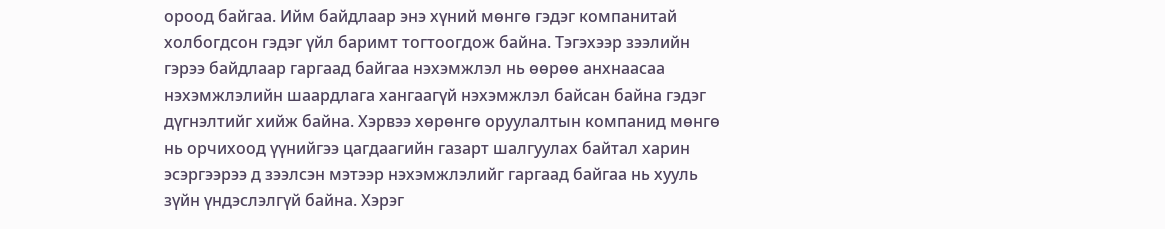ороод байгаа. Ийм байдлаар энэ хүний мөнгө гэдэг компанитай холбогдсон гэдэг үйл баримт тогтоогдож байна. Тэгэхээр зээлийн гэрээ байдлаар гаргаад байгаа нэхэмжлэл нь өөрөө анхнаасаа нэхэмжлэлийн шаардлага хангаагүй нэхэмжлэл байсан байна гэдэг дүгнэлтийг хийж байна. Хэрвээ хөрөнгө оруулалтын компанид мөнгө нь орчихоод үүнийгээ цагдаагийн газарт шалгуулах байтал харин эсэргээрээ д зээлсэн мэтээр нэхэмжлэлийг гаргаад байгаа нь хууль зүйн үндэслэлгүй байна. Хэрэг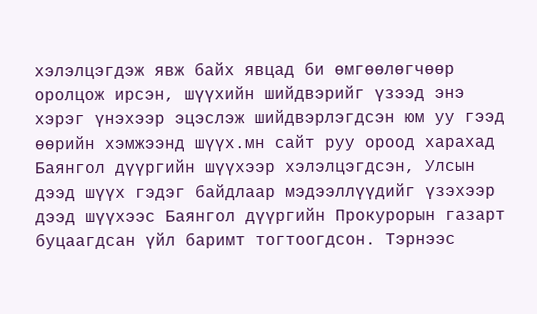хэлэлцэгдэж явж байх явцад би өмгөөлөгчөөр оролцож ирсэн, шүүхийн шийдвэрийг үзээд энэ хэрэг үнэхээр эцэслэж шийдвэрлэгдсэн юм уу гээд өөрийн хэмжээнд шүүх.мн сайт руу ороод харахад Баянгол дүүргийн шүүхээр хэлэлцэгдсэн, Улсын дээд шүүх гэдэг байдлаар мэдээллүүдийг үзэхээр дээд шүүхээс Баянгол дүүргийн Прокурорын газарт буцаагдсан үйл баримт тогтоогдсон. Тэрнээс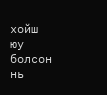хойш юу болсон нь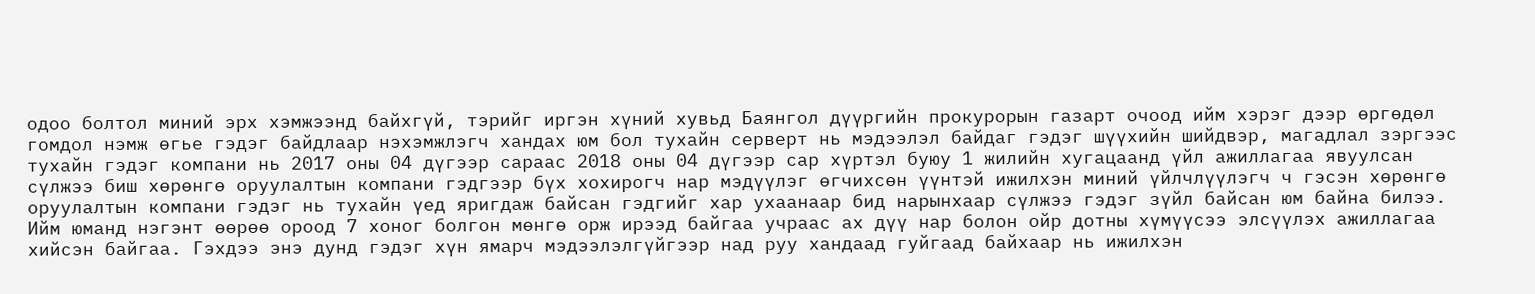одоо болтол миний эрх хэмжээнд байхгүй, тэрийг иргэн хүний хувьд Баянгол дүүргийн прокурорын газарт очоод ийм хэрэг дээр өргөдөл гомдол нэмж өгье гэдэг байдлаар нэхэмжлэгч хандах юм бол тухайн серверт нь мэдээлэл байдаг гэдэг шүүхийн шийдвэр, магадлал зэргээс тухайн гэдэг компани нь 2017 оны 04 дүгээр сараас 2018 оны 04 дүгээр сар хүртэл буюу 1 жилийн хугацаанд үйл ажиллагаа явуулсан сүлжээ биш хөрөнгө оруулалтын компани гэдгээр бүх хохирогч нар мэдүүлэг өгчихсөн үүнтэй ижилхэн миний үйлчлүүлэгч ч гэсэн хөрөнгө оруулалтын компани гэдэг нь тухайн үед яригдаж байсан гэдгийг хар ухаанаар бид нарынхаар сүлжээ гэдэг зүйл байсан юм байна билээ. Ийм юманд нэгэнт өөрөө ороод 7 хоног болгон мөнгө орж ирээд байгаа учраас ах дүү нар болон ойр дотны хүмүүсээ элсүүлэх ажиллагаа хийсэн байгаа. Гэхдээ энэ дунд гэдэг хүн ямарч мэдээлэлгүйгээр над руу хандаад гуйгаад байхаар нь ижилхэн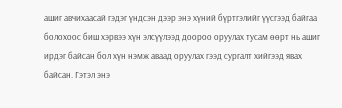ашиг авчихаасай гэдэг үндсэн дээр энэ хүний бүртгэлийг үүсгээд байгаа болохоос биш хэрвээ хүн элсүүлээд доороо оруулах тусам өөрт нь ашиг ирдэг байсан бол хүн нэмж аваад оруулах гээд сургалт хийгээд явах байсан. Гэтэл энэ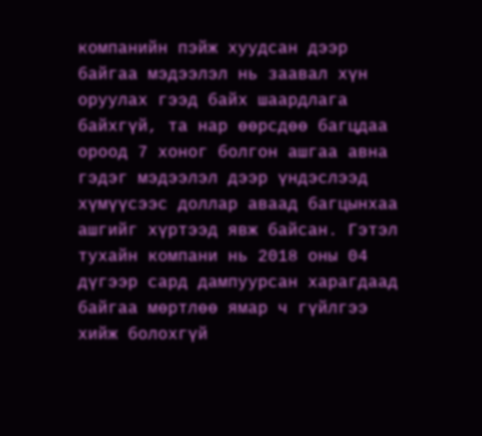компанийн пэйж хуудсан дээр байгаа мэдээлэл нь заавал хүн оруулах гээд байх шаардлага байхгүй, та нар өөрсдөө багцдаа ороод 7 хоног болгон ашгаа авна гэдэг мэдээлэл дээр үндэслээд хүмүүсээс доллар аваад багцынхаа ашгийг хүртээд явж байсан. Гэтэл тухайн компани нь 2018 оны 04 дүгээр сард дампуурсан харагдаад байгаа мөртлөө ямар ч гүйлгээ хийж болохгүй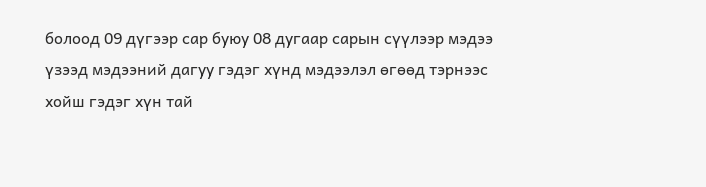болоод 09 дүгээр сар буюу 08 дугаар сарын сүүлээр мэдээ үзээд мэдээний дагуу гэдэг хүнд мэдээлэл өгөөд тэрнээс хойш гэдэг хүн тай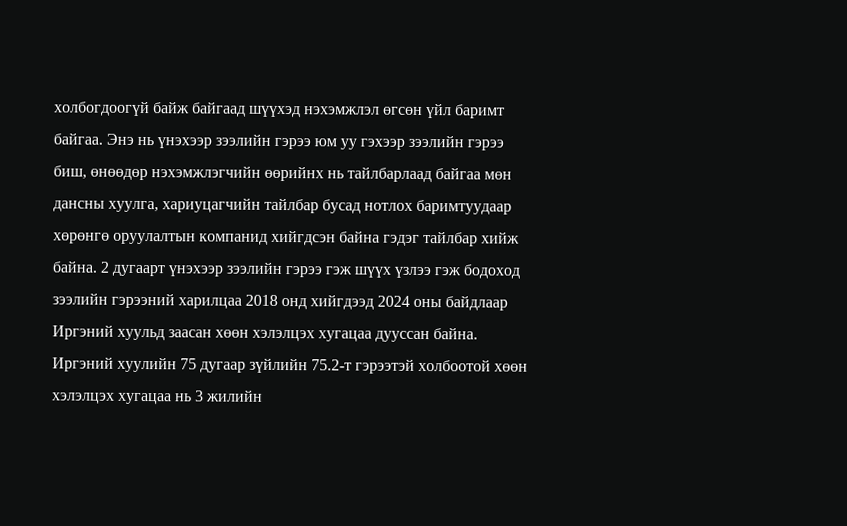холбогдоогүй байж байгаад шүүхэд нэхэмжлэл өгсөн үйл баримт байгаа. Энэ нь үнэхээр зээлийн гэрээ юм уу гэхээр зээлийн гэрээ биш, өнөөдөр нэхэмжлэгчийн өөрийнх нь тайлбарлаад байгаа мөн дансны хуулга, хариуцагчийн тайлбар бусад нотлох баримтуудаар хөрөнгө оруулалтын компанид хийгдсэн байна гэдэг тайлбар хийж байна. 2 дугаарт үнэхээр зээлийн гэрээ гэж шүүх үзлээ гэж бодоход зээлийн гэрээний харилцаа 2018 онд хийгдээд 2024 оны байдлаар Иргэний хуульд заасан хөөн хэлэлцэх хугацаа дууссан байна. Иргэний хуулийн 75 дугаар зүйлийн 75.2-т гэрээтэй холбоотой хөөн хэлэлцэх хугацаа нь 3 жилийн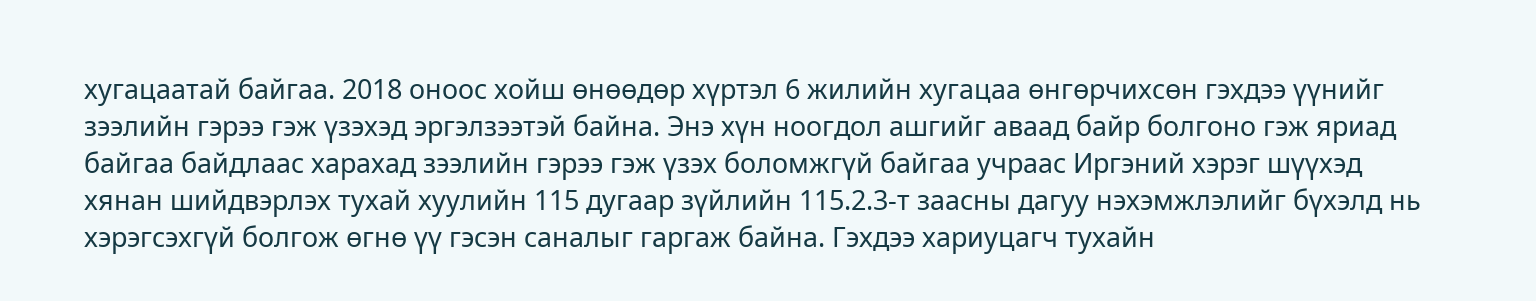хугацаатай байгаа. 2018 оноос хойш өнөөдөр хүртэл 6 жилийн хугацаа өнгөрчихсөн гэхдээ үүнийг зээлийн гэрээ гэж үзэхэд эргэлзээтэй байна. Энэ хүн ноогдол ашгийг аваад байр болгоно гэж яриад байгаа байдлаас харахад зээлийн гэрээ гэж үзэх боломжгүй байгаа учраас Иргэний хэрэг шүүхэд хянан шийдвэрлэх тухай хуулийн 115 дугаар зүйлийн 115.2.3-т заасны дагуу нэхэмжлэлийг бүхэлд нь хэрэгсэхгүй болгож өгнө үү гэсэн саналыг гаргаж байна. Гэхдээ хариуцагч тухайн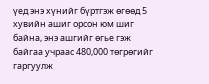үед энэ хүнийг бүртгэж өгөөд 5 хувийн ашиг орсон юм шиг байна, энэ ашгийг өгье гэж байгаа учраас 480,000 төгрөгийг гаргуулж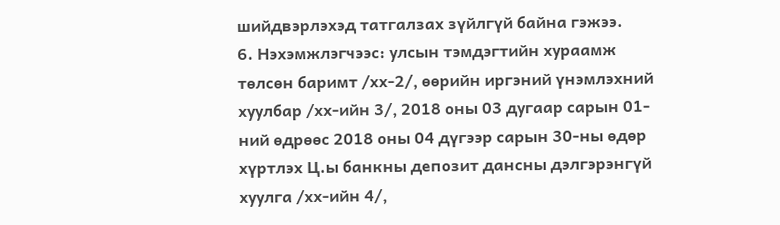шийдвэрлэхэд татгалзах зүйлгүй байна гэжээ.
6. Нэхэмжлэгчээс: улсын тэмдэгтийн хураамж төлсөн баримт /хх-2/, өөрийн иргэний үнэмлэхний хуулбар /хх-ийн 3/, 2018 оны 03 дугаар сарын 01-ний өдрөөс 2018 оны 04 дүгээр сарын 30-ны өдөр хүртлэх Ц.ы банкны депозит дансны дэлгэрэнгүй хуулга /хх-ийн 4/,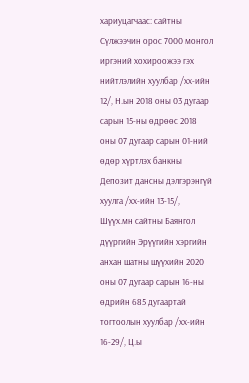хариуцагчаас: сайтны Сүлжээчин орос 7000 монгол иргэний хохироожээ гэх нийтлэлийн хуулбар /хх-ийн 12/, Н.ын 2018 оны 03 дугаар сарын 15-ны өдрөөс 2018 оны 07 дугаар сарын 01-ний өдөр хүртлэх банкны Депозит дансны дэлгэрэнгүй хуулга /хх-ийн 13-15/, Шүүх.мн сайтны Баянгол дүүргийн Эрүүгийн хэргийн анхан шатны шүүхийн 2020 оны 07 дугаар сарын 16-ны өдрийн 685 дугаартай тогтоолын хуулбар /хх-ийн 16-29/, Ц.ы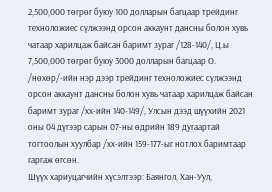2,500,000 төгрөг буюу 100 долларын багцаар трейдинг техноложиес сүлжээнд орсон аккаунт дансны болон хувь чатаар харилцаж байсан баримт зураг /128-140/, Ц.ы 7,500,000 төгрөг буюу 3000 долларын багцаар О. /нөхөр/-ийн нэр дээр трейдинг техноложиес сүлжээнд орсон аккаунт дансны болон хувь чатаар харилцаж байсан баримт зураг /хх-ийн 140-149/, Улсын дээд шүүхийн 2021 оны 04 дүгээр сарын 07-ны өдрийн 189 дугаартай тогтоолын хуулбар /хх-ийн 159-177-ыг нотлох баримтаар гаргаж өгсөн.
Шүүх хариуцагчийн хүсэлтээр: Баянгол, Хан-Уул,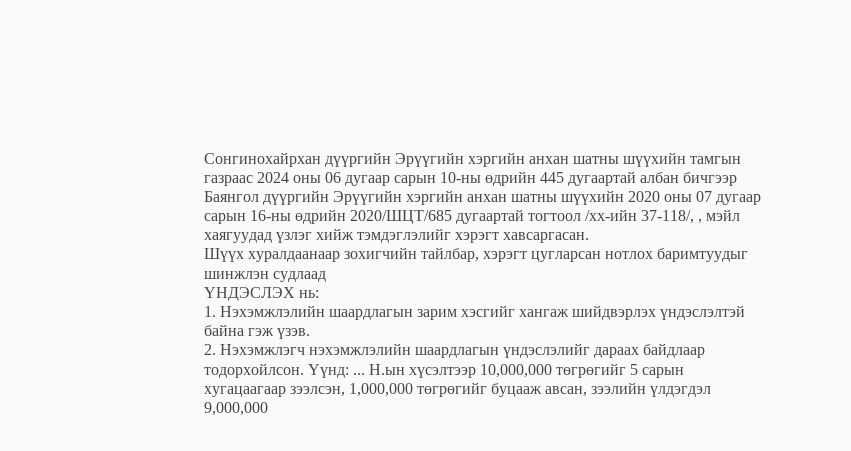Сонгинохайрхан дүүргийн Эрүүгийн хэргийн анхан шатны шүүхийн тамгын газраас 2024 оны 06 дугаар сарын 10-ны өдрийн 445 дугаартай албан бичгээр Баянгол дүүргийн Эрүүгийн хэргийн анхан шатны шүүхийн 2020 оны 07 дугаар сарын 16-ны өдрийн 2020/ШЦТ/685 дугаартай тогтоол /хх-ийн 37-118/, , мэйл хаягуудад үзлэг хийж тэмдэглэлийг хэрэгт хавсаргасан.
Шүүх хуралдаанаар зохигчийн тайлбар, хэрэгт цугларсан нотлох баримтуудыг шинжлэн судлаад
ҮНДЭСЛЭХ нь:
1. Нэхэмжлэлийн шаардлагын зарим хэсгийг хангаж шийдвэрлэх үндэслэлтэй байна гэж үзэв.
2. Нэхэмжлэгч нэхэмжлэлийн шаардлагын үндэслэлийг дараах байдлаар тодорхойлсон. Үүнд: ... Н.ын хүсэлтээр 10,000,000 төгрөгийг 5 сарын хугацаагаар зээлсэн, 1,000,000 төгрөгийг буцааж авсан, зээлийн үлдэгдэл 9,000,000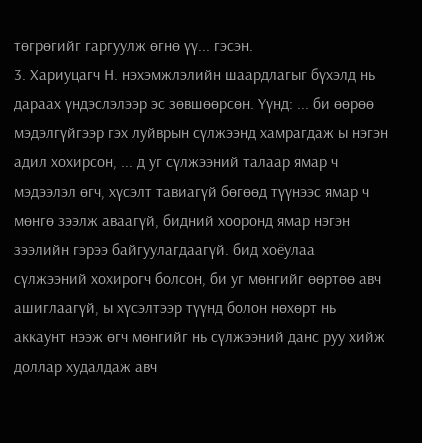төгрөгийг гаргуулж өгнө үү... гэсэн.
3. Хариуцагч Н. нэхэмжлэлийн шаардлагыг бүхэлд нь дараах үндэслэлээр эс зөвшөөрсөн. Үүнд: ... би өөрөө мэдэлгүйгээр гэх луйврын сүлжээнд хамрагдаж ы нэгэн адил хохирсон, ... д уг сүлжээний талаар ямар ч мэдээлэл өгч, хүсэлт тавиагүй бөгөөд түүнээс ямар ч мөнгө зээлж аваагүй, бидний хооронд ямар нэгэн зээлийн гэрээ байгуулагдаагүй. бид хоёулаа сүлжээний хохирогч болсон, би уг мөнгийг өөртөө авч ашиглаагүй, ы хүсэлтээр түүнд болон нөхөрт нь аккаунт нээж өгч мөнгийг нь сүлжээний данс руу хийж доллар худалдаж авч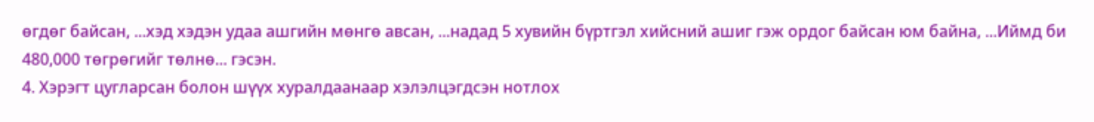өгдөг байсан, ...хэд хэдэн удаа ашгийн мөнгө авсан, ...надад 5 хувийн бүртгэл хийсний ашиг гэж ордог байсан юм байна, ...Иймд би 480,000 төгрөгийг төлнө... гэсэн.
4. Хэрэгт цугларсан болон шүүх хуралдаанаар хэлэлцэгдсэн нотлох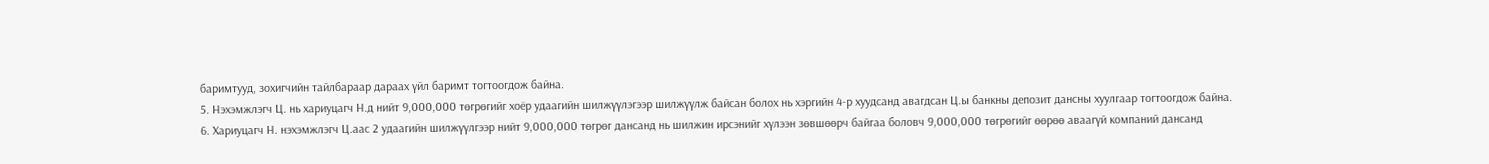баримтууд, зохигчийн тайлбараар дараах үйл баримт тогтоогдож байна.
5. Нэхэмжлэгч Ц. нь хариуцагч Н.д нийт 9,000,000 төгрөгийг хоёр удаагийн шилжүүлэгээр шилжүүлж байсан болох нь хэргийн 4-р хуудсанд авагдсан Ц.ы банкны депозит дансны хуулгаар тогтоогдож байна.
6. Хариуцагч Н. нэхэмжлэгч Ц.аас 2 удаагийн шилжүүлгээр нийт 9,000,000 төгрөг дансанд нь шилжин ирсэнийг хүлээн зөвшөөрч байгаа боловч 9,000,000 төгрөгийг өөрөө аваагүй компаний дансанд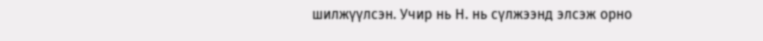шилжүүлсэн. Учир нь Н. нь сүлжээнд элсэж орно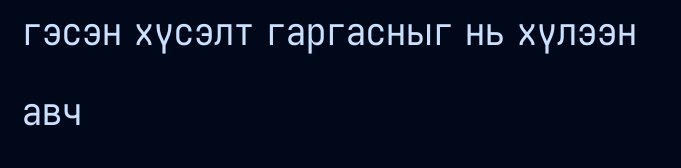гэсэн хүсэлт гаргасныг нь хүлээн авч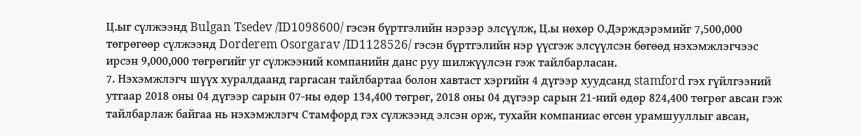Ц.ыг сүлжээнд Bulgan Tsedev /ID1098600/ гэсэн бүртгэлийн нэрээр элсүүлж, Ц.ы нөхөр О.Дэрждэрэмийг 7,500,000 төгрөгөөр сүлжээнд Dorderem Osorgarav /ID1128526/ гэсэн бүртгэлийн нэр үүсгэж элсүүлсэн бөгөөд нэхэмжлэгчээс ирсэн 9,000,000 төгрөгийг уг сүлжээний компанийн данс руу шилжүүлсэн гэж тайлбарласан.
7. Нэхэмжлэгч шүүх хуралдаанд гаргасан тайлбартаа болон хавтаст хэргийн 4 дүгээр хуудсанд stamford гэх гүйлгээний утгаар 2018 оны 04 дүгээр сарын 07-ны өдөр 134,400 төгрөг, 2018 оны 04 дүгээр сарын 21-ний өдөр 824,400 төгрөг авсан гэж тайлбарлаж байгаа нь нэхэмжлэгч Стамфорд гэх сүлжээнд элсэн орж, тухайн компаниас өгсөн урамшууллыг авсан,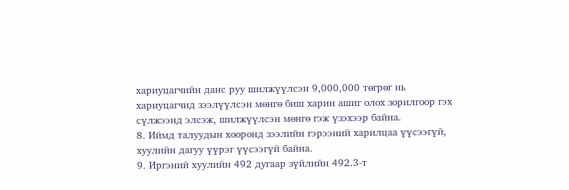хариуцагчийн данс руу шилжүүлсэн 9,000,000 төгрөг нь хариуцагчид зээлүүлсэн мөнгө биш харин ашиг олох зорилгоор гэх сүлжээнд элсэж, шилжүүлсэн мөнгө гэж үзэхээр байна.
8. Иймд талуудын хооронд зээлийн гэрээний харилцаа үүсээгүй, хуулийн дагуу үүрэг үүсээгүй байна.
9. Иргэний хуулийн 492 дугаар зүйлийн 492.3-т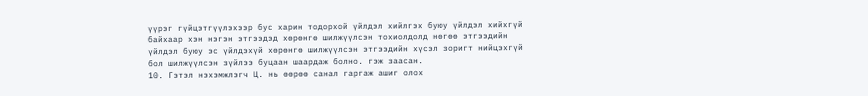үүрэг гүйцэтгүүлэхээр бус харин тодорхой үйлдэл хийлгэх буюу үйлдэл хийхгүй байхаар хэн нэгэн этгээдэд хөрөнгө шилжүүлсэн тохиолдолд нөгөө этгээдийн үйлдэл буюу эс үйлдэхүй хөрөнгө шилжүүлсэн этгээдийн хүсэл зоригт нийцэхгүй бол шилжүүлсэн зүйлээ буцаан шаардаж болно. гэж заасан.
10. Гэтэл нэхэмжлэгч Ц. нь өөрөө санал гаргаж ашиг олох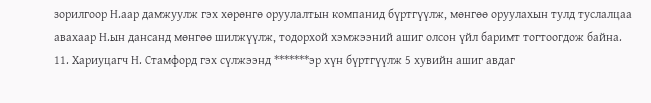зорилгоор Н.аар дамжуулж гэх хөрөнгө оруулалтын компанид бүртгүүлж, мөнгөө оруулахын тулд туслалцаа авахаар Н.ын дансанд мөнгөө шилжүүлж, тодорхой хэмжээний ашиг олсон үйл баримт тогтоогдож байна.
11. Хариуцагч Н. Стамфорд гэх сүлжээнд *******эр хүн бүртгүүлж 5 хувийн ашиг авдаг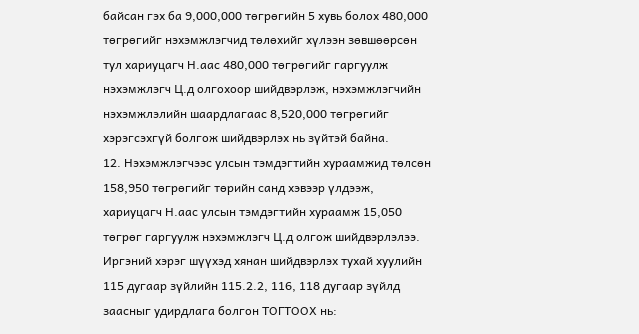байсан гэх ба 9,000,000 төгрөгийн 5 хувь болох 480,000 төгрөгийг нэхэмжлэгчид төлөхийг хүлээн зөвшөөрсөн тул хариуцагч Н.аас 480,000 төгрөгийг гаргуулж нэхэмжлэгч Ц.д олгохоор шийдвэрлэж, нэхэмжлэгчийн нэхэмжлэлийн шаардлагаас 8,520,000 төгрөгийг хэрэгсэхгүй болгож шийдвэрлэх нь зүйтэй байна.
12. Нэхэмжлэгчээс улсын тэмдэгтийн хураамжид төлсөн 158,950 төгрөгийг төрийн санд хэвээр үлдээж, хариуцагч Н.аас улсын тэмдэгтийн хураамж 15,050 төгрөг гаргуулж нэхэмжлэгч Ц.д олгож шийдвэрлэлээ.
Иргэний хэрэг шүүхэд хянан шийдвэрлэх тухай хуулийн 115 дугаар зүйлийн 115.2.2, 116, 118 дугаар зүйлд заасныг удирдлага болгон ТОГТООХ нь: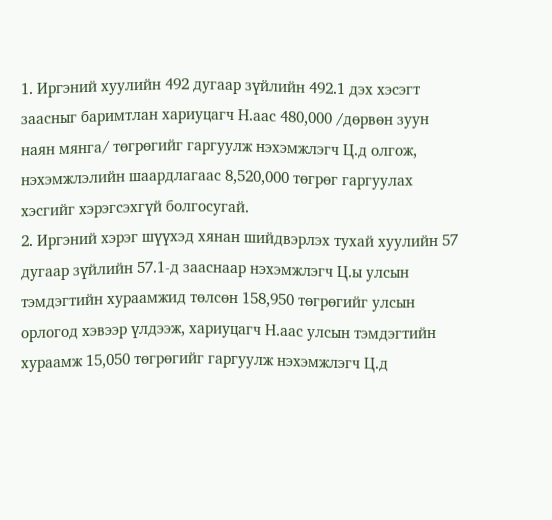1. Иргэний хуулийн 492 дугаар зүйлийн 492.1 дэх хэсэгт заасныг баримтлан хариуцагч Н.аас 480,000 /дөрвөн зуун наян мянга/ төгрөгийг гаргуулж нэхэмжлэгч Ц.д олгож, нэхэмжлэлийн шаардлагаас 8,520,000 төгрөг гаргуулах хэсгийг хэрэгсэхгүй болгосугай.
2. Иргэний хэрэг шүүхэд хянан шийдвэрлэх тухай хуулийн 57 дугаар зүйлийн 57.1-д зааснаар нэхэмжлэгч Ц.ы улсын тэмдэгтийн хураамжид төлсөн 158,950 төгрөгийг улсын орлогод хэвээр үлдээж, хариуцагч Н.аас улсын тэмдэгтийн хураамж 15,050 төгрөгийг гаргуулж нэхэмжлэгч Ц.д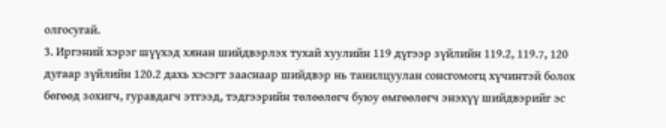олгосугай.
3. Иргэний хэрэг шүүхэд хянан шийдвэрлэх тухай хуулийн 119 дүгээр зүйлийн 119.2, 119.7, 120 дугаар зүйлийн 120.2 дахь хэсэгт зааснаар шийдвэр нь танилцуулан сонсгомогц хүчинтэй болох бөгөөд зохигч, гуравдагч этгээд, тэдгээрийн төлөөлөгч буюу өмгөөлөгч энэхүү шийдвэрийг эс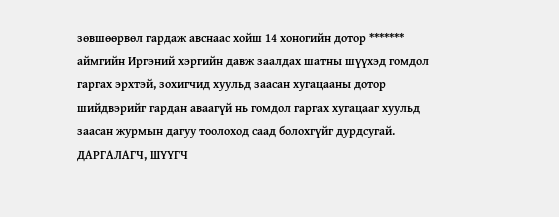зөвшөөрвөл гардаж авснаас хойш 14 хоногийн дотор ******* аймгийн Иргэний хэргийн давж заалдах шатны шүүхэд гомдол гаргах эрхтэй, зохигчид хуульд заасан хугацааны дотор шийдвэрийг гардан аваагүй нь гомдол гаргах хугацааг хуульд заасан журмын дагуу тоолоход саад болохгүйг дурдсугай.
ДАРГАЛАГЧ, ШҮҮГЧ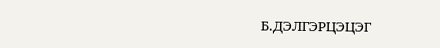Б.ДЭЛГЭРЦЭЦЭГ